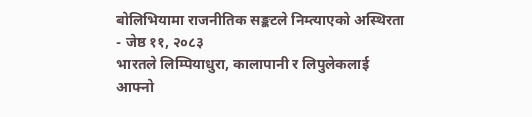बोलिभियामा राजनीतिक सङ्कटले निम्त्याएको अस्थिरता
- जेष्ठ ११, २०८३
भारतले लिम्पियाधुरा, कालापानी र लिपुलेकलाई आफ्नो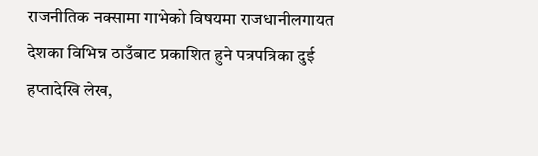राजनीतिक नक्सामा गाभेको विषयमा राजधानीलगायत देशका विभिन्न ठाउँबाट प्रकाशित हुने पत्रपत्रिका दुई हप्तादेखि लेख,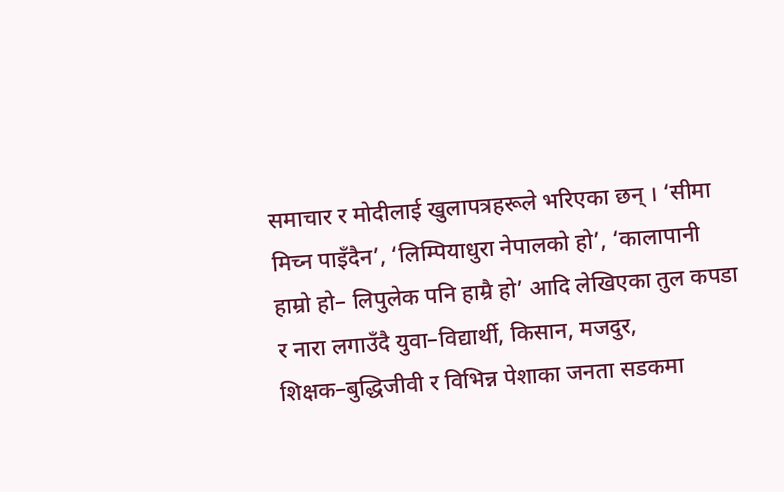समाचार र मोदीलाई खुलापत्रहरूले भरिएका छन् । ‘सीमा मिच्न पाइँदैन’, ‘लिम्पियाधुरा नेपालको हो’, ‘कालापानी हाम्रो हो– लिपुलेक पनि हाम्रै हो’ आदि लेखिएका तुल कपडा र नारा लगाउँदै युवा–विद्यार्थी, किसान, मजदुर, शिक्षक–बुद्धिजीवी र विभिन्न पेशाका जनता सडकमा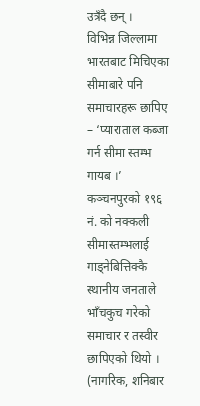उत्रँदै छन् ।
विभिन्न जिल्लामा भारतबाट मिचिएका सीमाबारे पनि समाचारहरू छापिए – ‘प्याराताल कब्जा गर्न सीमा स्तम्भ गायब ।’ कञ्चनपुरको १९६ नं. को नक्कली सीमास्तम्भलाई गाड्नेबित्तिक्कै स्थानीय जनताले भाँचकुच गरेको समाचार र तस्वीर छापिएको थियो । (नागरिक, शनिबार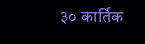३० कार्तिक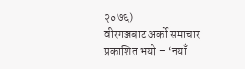२०७६)
वीरगञ्जबाट अर्को समाचार प्रकाशित भयो – ‘नयाँ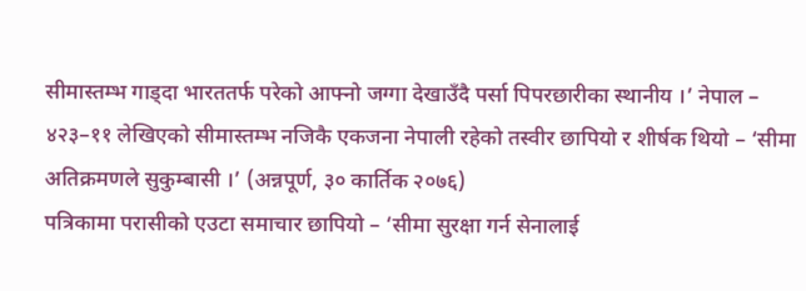सीमास्तम्भ गाड्दा भारततर्फ परेको आफ्नो जग्गा देखाउँदै पर्सा पिपरछारीका स्थानीय ।’ नेपाल – ४२३–११ लेखिएको सीमास्तम्भ नजिकै एकजना नेपाली रहेको तस्वीर छापियो र शीर्षक थियो – ‘सीमा अतिक्रमणले सुकुम्बासी ।’ (अन्नपूर्ण, ३० कार्तिक २०७६)
पत्रिकामा परासीको एउटा समाचार छापियो – ‘सीमा सुरक्षा गर्न सेनालाई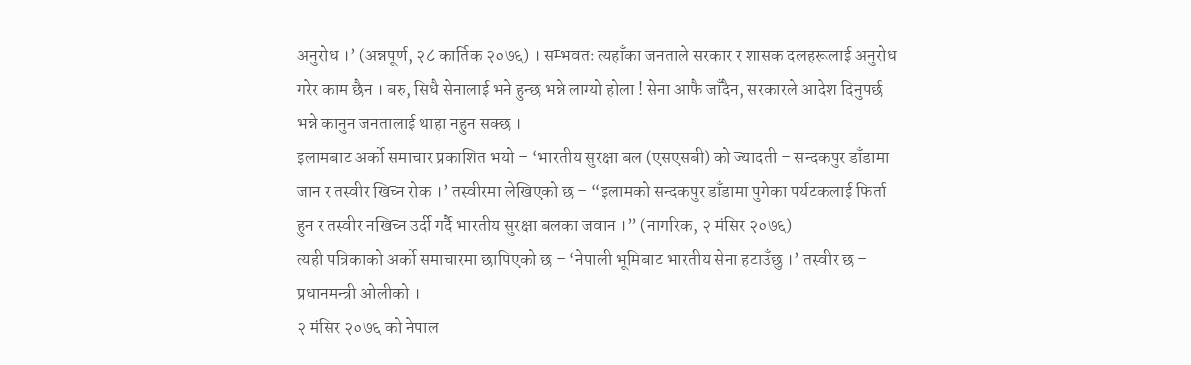अनुरोध ।’ (अन्नपूर्ण, २८ कार्तिक २०७६) । सम्भवतः त्यहाँका जनताले सरकार र शासक दलहरूलाई अनुरोध गरेर काम छैन । बरु, सिधै सेनालाई भने हुन्छ भन्ने लाग्यो होला ! सेना आफै जाँदैन, सरकारले आदेश दिनुपर्छ भन्ने कानुन जनतालाई थाहा नहुन सक्छ ।
इलामबाट अर्को समाचार प्रकाशित भयो – ‘भारतीय सुरक्षा बल (एसएसबी) को ज्यादती – सन्दकपुर डाँडामा जान र तस्वीर खिच्न रोक ।’ तस्वीरमा लेखिएको छ – “इलामको सन्दकपुर डाँडामा पुगेका पर्यटकलाई फिर्ता हुन र तस्वीर नखिच्न उर्दी गर्दै भारतीय सुरक्षा बलका जवान ।” (नागरिक, २ मंसिर २०७६)
त्यही पत्रिकाको अर्को समाचारमा छापिएको छ – ‘नेपाली भूमिबाट भारतीय सेना हटाउँछु ।’ तस्वीर छ – प्रधानमन्त्री ओलीको ।
२ मंसिर २०७६ को नेपाल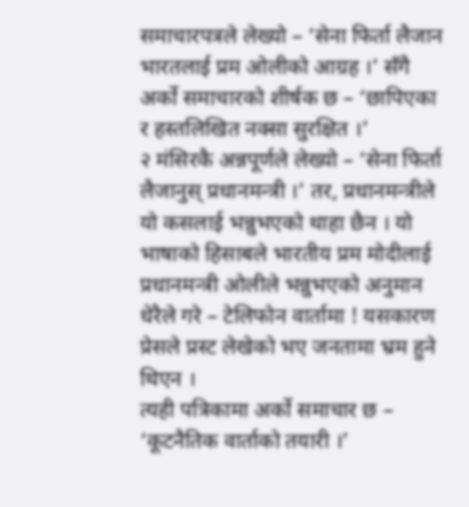समाचारपत्रले लेख्यो – ‘सेना फिर्ता लैजान भारतलाई प्रम ओलीको आग्रह ।’ सँगै अर्को समाचारको शीर्षक छ – ‘छापिएका र हस्तलिखित नक्सा सुरक्षित ।’
२ मंसिरकै अन्नपूर्णले लेख्यो – ‘सेना फिर्ता लैजानुस् प्रधानमन्त्री ।’ तर, प्रधानमन्त्रीले यो कसलाई भन्नुभएको थाहा छैन । यो भाषाको हिसाबले भारतीय प्रम मोदीलाई प्रधानमन्त्री ओलीले भन्नुभएको अनुमान धेरैले गरे – टेलिफोन वार्तामा ! यसकारण प्रेसले प्रस्ट लेखेको भए जनतामा भ्रम हुने थिएन ।
त्यही पत्रिकामा अर्को समाचार छ – ‘कूटनैतिक वार्ताको तयारी ।’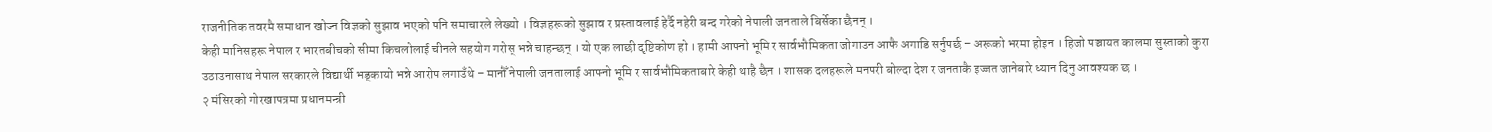राजनीतिक तवरमै समाधान खोज्न विज्ञको सुझाव भएको पनि समाचारले लेख्यो । विज्ञहरूको सुझाव र प्रस्तावलाई हेर्दै नहेरी बन्द गरेको नेपाली जनताले बिर्सेका छैनन् ।
केही मानिसहरू नेपाल र भारतबीचको सीमा किचलोलाई चीनले सहयोग गरोस् भन्ने चाहन्छन् । यो एक लाछी दृष्टिकोण हो । हामी आफ्नो भूमि र सार्वभौमिकता जोगाउन आफै अगाडि सर्नुपर्छ – अरूको भरमा होइन । हिजो पञ्चायत कालमा सुस्ताको कुरा उठाउनासाथ नेपाल सरकारले विद्यार्थी भड्कायो भन्ने आरोप लगाउँथे – मानौँ नेपाली जनतालाई आफ्नो भूमि र सार्वभौमिकताबारे केही थाहै छैन । शासक दलहरूले मनपरी बोल्दा देश र जनताकै इज्जत जानेबारे ध्यान दिनु आवश्यक छ ।
२ मंसिरको गोरखापत्रमा प्रधानमन्त्री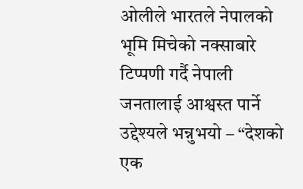ओलीले भारतले नेपालको भूमि मिचेको नक्साबारे टिप्पणी गर्दै नेपाली जनतालाई आश्वस्त पार्ने उद्देश्यले भन्नुभयो – “देशको एक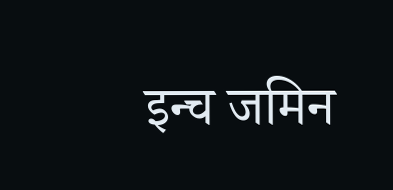इन्च जमिन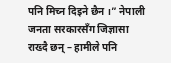पनि मिच्न दिइने छैन ।” नेपाली जनता सरकारसँग जिज्ञासा राख्दै छन् – हामीले पनि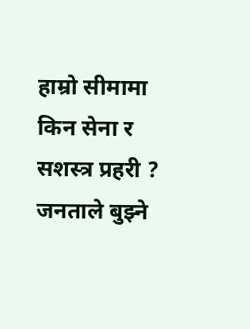हाम्रो सीमामा किन सेना र सशस्त्र प्रहरी ? जनताले बुझ्ने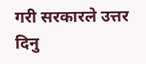गरी सरकारले उत्तर दिनु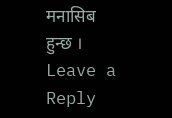मनासिब हुन्छ ।
Leave a Reply